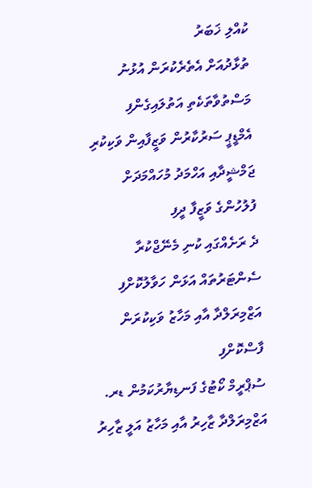ކުއްލި ޚަބަރު
ތުޅާދުއަށް އެތެރެކުރަން އުޅުނު މަސްތުވާތަކެތި އަތުލައިގެންފި
އެމްޑީޕީ ސަރުކާރުން ވަޒީފާއިން ވަކިކުރި ޖަމްޝީދާއި އަހްމަދު މުހައްމަދަށް ފުލުހުންގެ ވަޒީފާ ދީފި
ދެ ރަށެއްގައި ކުނި މެނޭޖްކުރާ ސެންޓަރުތައް އަޅަން ހަވާލުކޮށްފި
އަޒްމިރަލްދާ އާއި މަހާޒު ވަކިކުރަން ފާސްކޮށްފި
ސުޕްރީމް ކޯޓުގެ ފަނޑިޔާރުކަމުން ޑރ. އަޒްމިރަލްދާ ޒާހިރު އާއި މަހާޒު އަލީ ޒާހިރު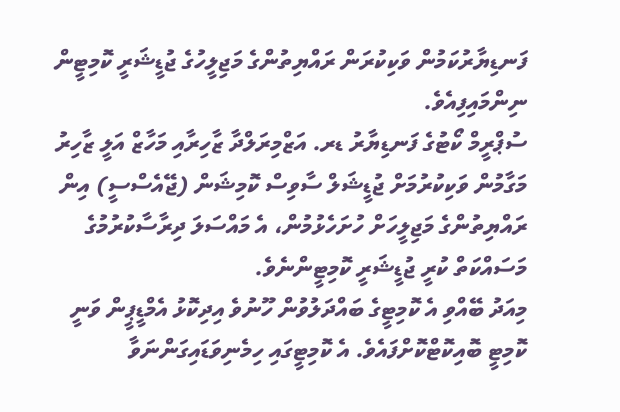ފަނޑިޔާރުކަމުން ވަކިކުރަން ރައްޔިތުންގެ މަޖިލީހުގެ ޖުޑީޝަރީ ކޮމިޓީން ނިންމައިފިއެވެ.
ސުޕްރީމް ކޯޓުގެ ފަނޑިޔާރު ޑރ. އަޒްމިރަލްދާ ޒާހިރާއި މަހާޒް އަލީ ޒާހިރު މަގާމުން ވަކިކުރުމަށް ޖުޑީޝަލް ސާވިސް ކޮމިޝަން (ޖޭއެސްސީ) އިން ރައްޔިތުންގެ މަޖިލީހަށް ހުށަހެޅުމުން، އެ މައްސަލަ ދިރާސާކުރުމުގެ މަސައްކަތް ކުރީ ޖުޑީޝަރީ ކޮމިޓީންނެވެ.
މިއަދު ބޭއްވި އެ ކޮމިޓީގެ ބައްދަލުވުން ހޫނުވެ އިދިކޮޅު އެމްޑީޕީން ވަނީ ކޮމިޓީ ބޮއިކޮޓްކޮށްފައެވެ. އެ ކޮމިޓީގައި ހިމެނިވަޑައިގަންނަވާ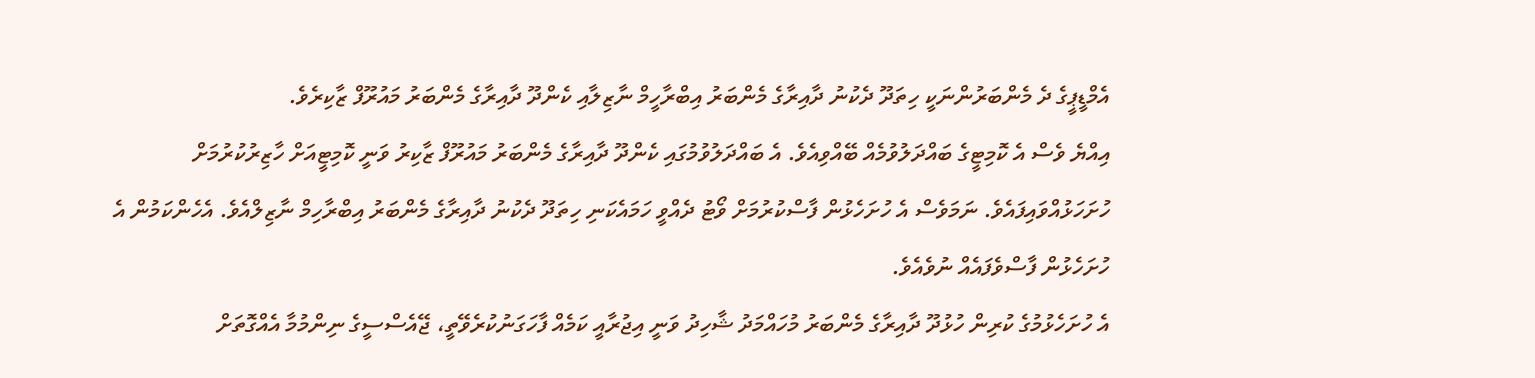އެމްޑީޕީގެ ދެ މެންބަރުންނަކީ ހިތަދޫ ދެކުނު ދާއިރާގެ މެންބަރު އިބްރާހީމް ނާޒިލާއި ކެންދޫ ދާއިރާގެ މެންބަރު މައުރޫފް ޒާކިރެވެ.
އިއްޔެ ވެސް އެ ކޮމިޓީގެ ބައްދަލުވުމެއް ބޭއްވިއެވެ. އެ ބައްދަލުވުމުގައި ކެންދޫ ދާއިރާގެ މެންބަރު މައުރޫފް ޒާކިރު ވަނީ ކޮމިޓީއަށް ހާޒިރުކުރުމަށް ހުށަހަޅުއްވައިފައެވެ. ނަމަވެސް އެ ހުށަހެޅުން ފާސްކުރުމަށް ވޯޓު ދެއްވީ ހަމައެކަނި ހިތަދޫ ދެކުނު ދާއިރާގެ މެންބަރު އިބްރާހިމް ނާޒިލްއެވެ. އެހެންކަމުން އެ ހުށަހެޅުން ފާސްވެފައެއް ނުވެއެވެ.
އެ ހުށަހެޅުމުގެ ކުރިން ހުޅުދޫ ދާއިރާގެ މެންބަރު މުހައްމަދު ޝާހިދު ވަނީ އިޖުރާއީ ކަމެއް ފާހަގަނުކުރެވޭތީ، ޖޭއެސްސީގެ ނިންމުމާ އެއްގޮތަށް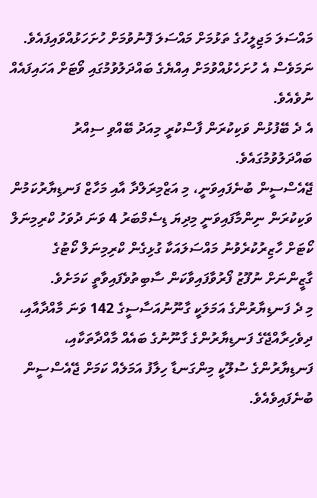މައްސަލަ މަޖިލީހުގެ ތަޅުމަށް މައްސަލަ ފޮނުވުމަށް ހުށަހަޅުއްވައިފައެވެ. ނަމަވެސް އެ ހުށަހެޅުއްވުމަށް އިއްޔެގެ ބައްދަލުވުމުގައި ވޯޓަށް އަހައިފައެއް ނުވެއެވެ.
އެ ދެ ބޭފުޅުން ވަކިކުރަން ފާސްކުރީ މިއަދު ބޭއްވި ސިއްރު ބައްދަލުވުމުގައެވެ.
ޖޭއެސްސީން ބުނެފައިވަނީ، މި އަޒްމިރަލްދާ އާއި މަހާޒް ފަނޑިޔާރުކަމުން ވަކިކުރަން ނިންމާފައިވަނީ މިދިޔަ ޑިސެމްބަރު 4 ވަނަ ދުވަހު ކްރިމިނަލް ކޯޓަށް ހާޒިރުކުރެވުނު މައްސަލައަކާ ގުޅިގެން ކްރިމިނަލް ކޯޓުގެ ގާޒީންނަށް ނުފޫޒު ފޯރުވާފައިވާކަން ސާބިތުވެފައިވާތީ ކަމަށެވެ.
މި ދެ ފަނޑިޔާރުންގެ އަމަލަކީ ގާނޫނުއަސާސީގެ 142 ވަނަ މާއްދާއާއި، ދިވެހިރާއްޖޭގެ ފަނޑިޔާރުންގެ ގާނޫނުގެ ބައެއް މާއްދާތަކާއި، ފަނޑިޔާރުންގެ ސުލޫކީ މިންގަނޑާ ހިލާފު އަމަލެއް ކަމަށް ޖޭއެސްސީން ބުނެފައިވެއެވެ.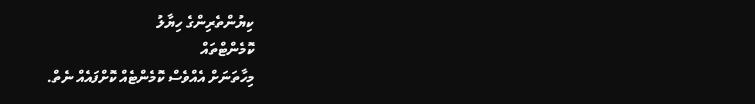ކިޔުންތެރިންގެ ހިޔާލު
ކޮމެންޓްތައް
މިހާތަނަށް އެއްވެސް ކޮމެންޓެއް ކޮށްފައެއް ނެތް.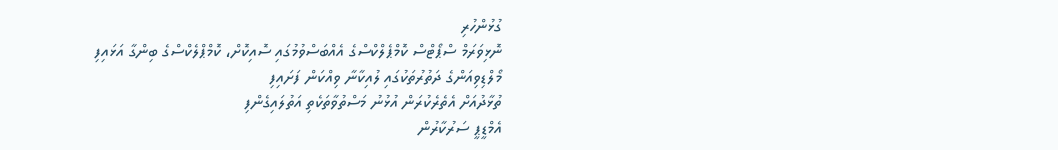ގުޅުންހުރި
ނޮޅިވަރަމް ސްޕޯޓްސް ކޮމްޕެލްކްސްގެ އެއްބަސްވުމުގައި ސޮއިކޮށް، ކޮމްޕްލެކްސްގެ ބިންގާ އަޅައިފި
މޯލްޑިވިއަންގެ ދަތުރުތަކުގައި ލުއިކާނާ ވިއްކަން ފަށައިފި
ތުޅާދުއަށް އެތެރެކުރަން އުޅުނު މަސްތުވާތަކެތި އަތުލައިގެންފި
އެމްޑީޕީ ސަރުކާރުން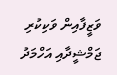ވަޒީފާއިން ވަކިކުރި ޖަމްޝީދާއި އަހްމަދު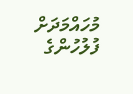މުހައްމަދަށް ފުލުހުންގެ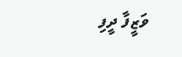ވަޒީފާ ދީފި